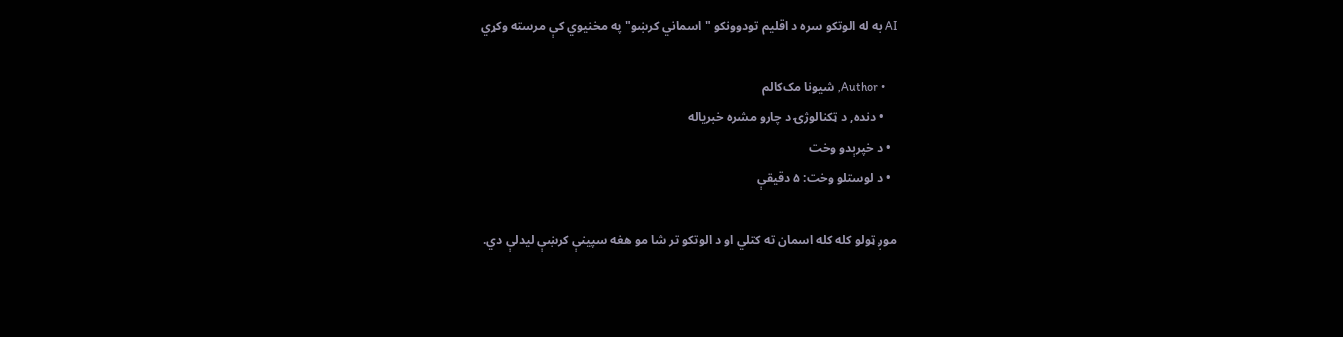AI به له الوتکو سره د اقلیم تودوونکو "اسماني کرښو" په مخنیوي کې مرسته وکړي

    • Author, شیونا مک‌کالم
    • دنده, د ټکنالوژۍ د چارو مشره خبریاله
  • د خپرېدو وخت
  • د لوستلو وخت: ۵ دقیقې

موږ ټولو کله کله اسمان ته کتلي او د الوتکو تر شا مو هغه سپینې کرښې لیدلې دي.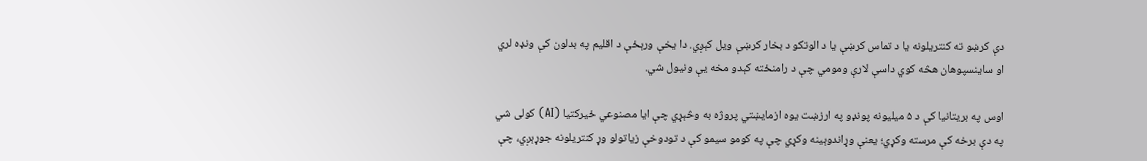دې کرښو ته کنتریلونه یا د تماس کرښې یا د الوتکو د بخار کرښې ویل کېږي. دا یخې ورېځې د اقلیم په بدلون کې ونډه لري او ساینسپوهان هڅه کوي داسې لارې ومومي چې د رامنځته کېدو مخه یې ونیول شي.

اوس په بریتانیا کې د ۵ میلیونه پونډو په ارزښت یوه ازمایښتي پروژه به وڅېړي چې ایا مصنوعي ځیرکتیا (AI) کولی شي په دې برخه کې مرسته وکړي؛ یعنې وړاندوېینه وکړي چې په کومو سیمو کې د تودوخې زیاتولو وړ کنتریلونه جوړېږي، چې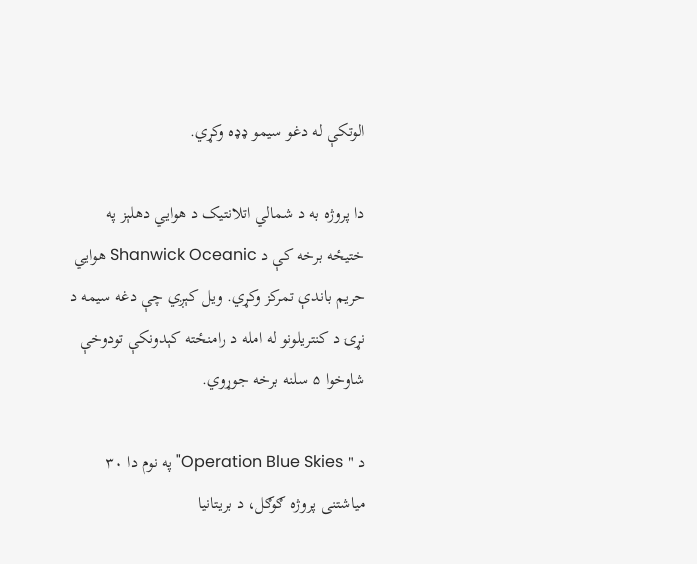الوتکې له دغو سیمو ډډه وکړي.

دا پروژه به د شمالي اتلانتیک د هوايي دهلېز په ختیځه برخه کې د Shanwick Oceanic هوايي حریم باندې تمرکز وکړي. ویل کېږي چې دغه سیمه د نړۍ د کنتریلونو له امله د رامنځته کېدونکې تودوخې شاوخوا ۵ سلنه برخه جوړوي.

د " Operation Blue Skies" په نوم دا ۳۰ میاشتنی پروژه ګوګل، د بریتانیا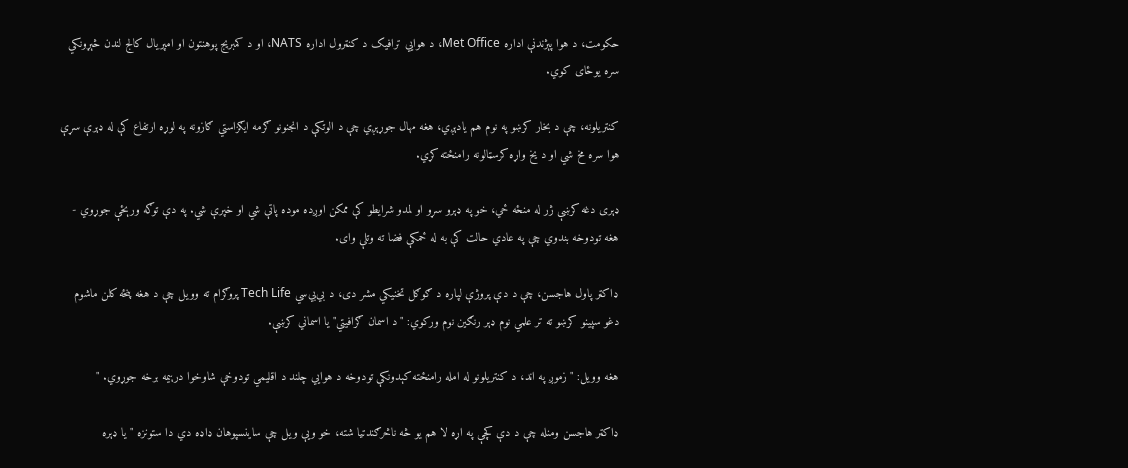حکومت، د هوا پېژندنې اداره Met Office، د هوايي ترافیک د کنټرول اداره NATS، او د کمبریج پوهنتون او امپریال کالج لندن څېړونکي سره یوځای کوي.

کنتریلونه، چې د بخار کرښو په نوم هم یادېږي، هغه مهال جوړېږي چې د الوتکې د انجنونو ګرمه ایګزاستي ګازونه په لوړه ارتفاع کې له ډېرې سړې هوا سره مخ شي او د یخ واړه کرسټالونه رامنځته کړي.

ډېری دغه کرښې ژر له منځه ځي، خو په ډېرو سړو او لمدو شرایطو کې ممکن اوږده موده پاتې شي او خپرې شي. په دې توګه ورېځې جوړوي - هغه تودوخه بندوي چې په عادي حالت کې به له ځمکې فضا ته وتلې وای.

ډاکټر پاول هاجسن، چې د دې پروژې لپاره د ګوګل تخنیکي مشر دی، د بي‌بي‌سي Tech Life پروګرام ته وویل چې د هغه پنځه کلن ماشوم دغو سپینو کرښو ته تر علمي نوم ډېر رنګین نوم ورکوي: "د اسمان ګرافیتي" یا اسماني کرښې.

هغه وویل: "زموږ په اند، د کنتریلونو له امله رامنځته کېدونکې تودوخه د هوايي چلند د اقلیمي تودوخې شاوخوا درېیمه برخه جوړوي. "

ډاکټر هاجسن ومنله چې د دې کچې په اړه لا هم یو څه ناڅرګندتیا شته، خو ویې ویل چې ساینسپوهان ډاډه دي دا ستونزه "یا ډېره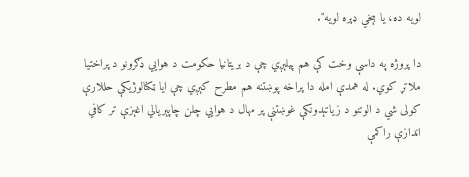لویه ده، یا بېخي ډېره لویه".

دا پروژه په داسې وخت کې هم پیلېږي چې د بریتانیا حکومت د هوايي ډګرونو د پراختیا ملاتړ کوي. له همدې امله دا پراخه پوښتنه هم مطرح کېږي چې ایا ټکنالوژیکې حللارې کولی شي د الوتنو د زیاتېدونکې غوښتنې پر مهال د هوايي چلن چاپېریالي اغېزې تر کافي اندازې راکمې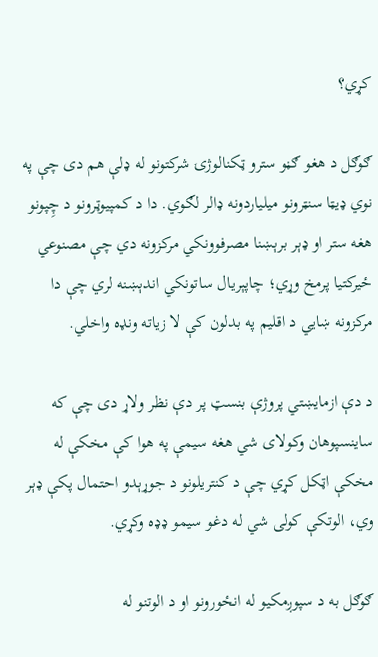کړي؟

ګوګل د هغو ګڼو سترو ټکنالوژۍ شرکتونو له ډلې هم دی چې په نوي ډیټا سنټرونو میلیاردونه ډالر لګوي. دا د کمپیوټرونو د چِپونو هغه ستر او ډېر برېښنا مصرفوونکي مرکزونه دي چې مصنوعي ځیرکتیا پرمخ وړي؛ چاپېریال ساتونکي اندېښنه لري چې دا مرکزونه ښايي د اقلیم په بدلون کې لا زیاته ونډه واخلي.

د دې ازمایښتي پروژې بنسټ پر دې نظر ولاړ دی چې که ساینسپوهان وکولای شي هغه سیمې په هوا کې مخکې له مخکې اټکل کړي چې د کنتریلونو د جوړېدو احتمال پکې ډېر وي، الوتکې کولی شي له دغو سیمو ډډه وکړي.

ګوګل به د سپوږمکیو له انځورونو او د الوتنو له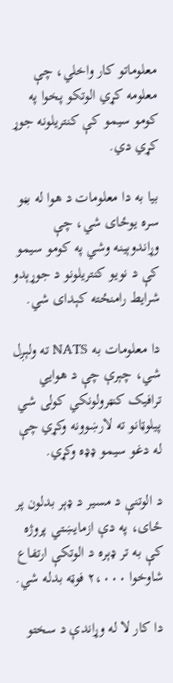معلوماتو کار واخلي، چې معلومه کړي الوتکو پخوا په کومو سیمو کې کنتریلونه جوړ کړي دي.

بیا به دا معلومات د هوا له بڼو سره یوځای شي، چې وړاندوېینه وشي په کومو سیمو کې د نویو کنتریلونو د جوړېدو شرایط رامنځته کېدای شي.

دا معلومات به NATS ته ولېږل شي، چېرې چې د هوايي ترافیک کنټرولونکي کولی شي پیلوټانو ته لارښوونه وکړي چې له دغو سیمو ډډه وکړي.

د الوتنې د مسیر د ډېر بدلون پر ځای، په دې ازمایښتي پروژه کې به تر ډېره د الوتکې ارتفاع شاوخوا ۲،۰۰۰ فوټه بدله شي.

دا کار لا له وړاندې د سختو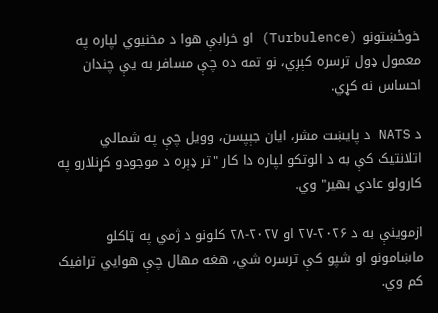خوځښتونو (Turbulence) او خرابې هوا د مخنیوي لپاره په معمول ډول ترسره کېږي، نو تمه ده چې مسافر به یې چندان احساس نه کړي.

د NATS د پایښت مشر، ایان جېپسن، وویل چې په شمالي اتلانتیک کې به د الوتکو لپاره دا کار "تر ډېره د موجودو کړنلارو په کارولو عادي بهیر" وي.

ازموینې به د ۲۰۲۶-۲۷ او ۲۰۲۷-۲۸ کلونو د ژمي په ټاکلو ماښامونو او شپو کې ترسره شي، هغه مهال چې هوايي ترافیک کم وي.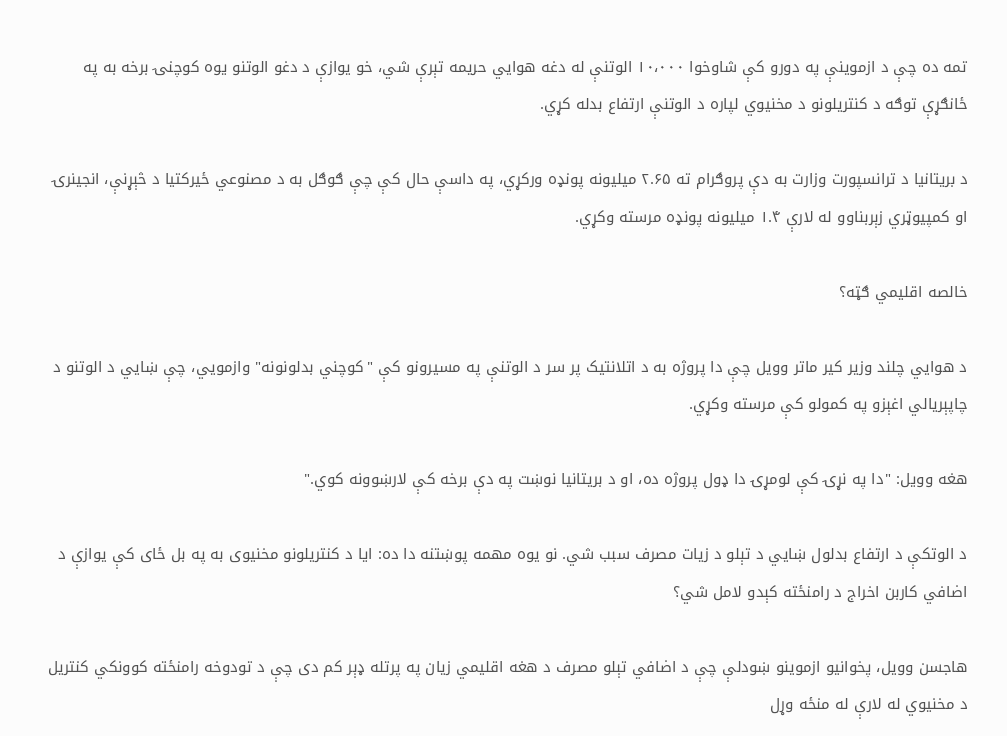تمه ده چې د ازموینې په دورو کې شاوخوا ۱۰،۰۰۰ الوتنې له دغه هوايي حریمه تېرې شي، خو یوازې د دغو الوتنو یوه کوچنۍ برخه به په ځانګړې توګه د کنتریلونو د مخنیوي لپاره د الوتنې ارتفاع بدله کړي.

د بریتانیا د ترانسپورت وزارت به دې پروګرام ته ۲.۶۵ میلیونه پونډه ورکړي، په داسې حال کې چې ګوګل به د مصنوعي ځیرکتیا د څېړنې، انجینرۍ او کمپیوټري زېربناوو له لارې ۱.۴ میلیونه پونډه مرسته وکړي.

خالصه اقلیمي ګټه؟

د هوايي چلند وزیر کیر ماتر وویل چې دا پروژه به د اتلانتیک پر سر د الوتنې په مسیرونو کې "کوچني بدلونونه" وازمويي، چې ښايي د الوتنو د چاپېریالي اغېزو په کمولو کې مرسته وکړي.

هغه وویل: "دا په نړۍ کې لومړۍ دا ډول پروژه ده، او د بریتانیا نوښت په دې برخه کې لارښوونه کوي."

د الوتکې د ارتفاع بدلول ښايي د تېلو د زیات مصرف سبب شي. نو یوه مهمه پوښتنه دا ده: ایا د کنتریلونو مخنیوی به په بل ځای کې یوازې د اضافي کاربن اخراج د رامنځته کېدو لامل شي؟

هاجسن وویل، پخوانیو ازموینو ښودلې چې د اضافي تېلو مصرف د هغه اقلیمي زیان په پرتله ډېر کم دی چې د تودوخه رامنځته کوونکي کنتریل د مخنیوي له لارې له منځه وړل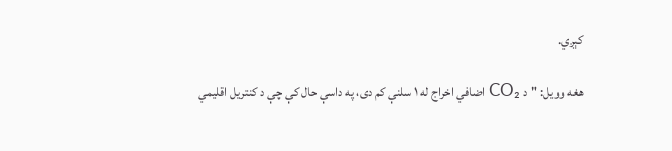کېږي.

هغه وویل: "د CO₂ اضافي اخراج له ۱ سلنې کم دی، په داسې حال کې چې د کنتریل اقلیمي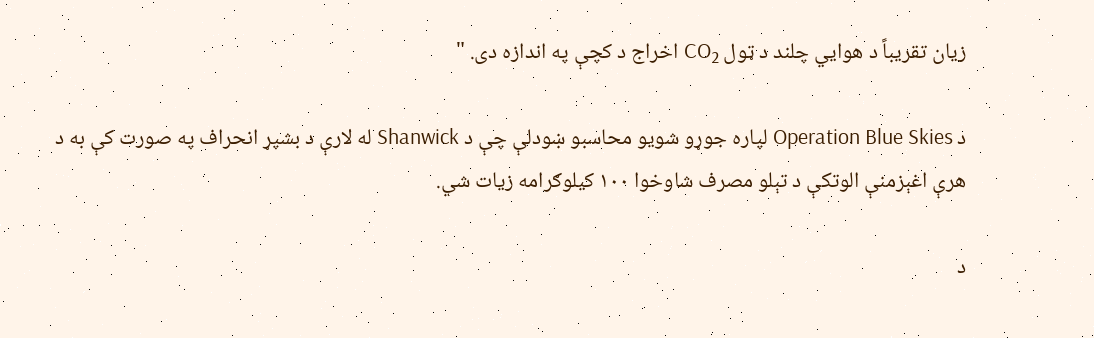زیان تقریباً د هوايي چلند د ټول CO₂ اخراج د کچې په اندازه دی. "

د Operation Blue Skies لپاره جوړو شویو محاسبو ښودلې چې د Shanwick له لارې د بشپړ انحراف په صورت کې به د هرې اغېزمنې الوتکې د تېلو مصرف شاوخوا ۱۰۰ کیلوګرامه زیات شي.

د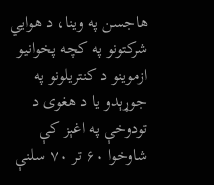هاجسن په وینا، د هوايي شرکتونو په کچه پخوانیو ازموینو د کنتریلونو په جوړېدو یا د هغوی د تودوخې په اغېز کې شاوخوا ۶۰ تر ۷۰ سلنې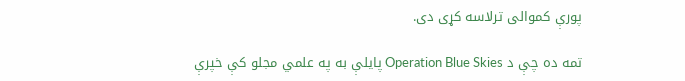پورې کموالی ترلاسه کړی دی.

تمه ده چې د Operation Blue Skies پایلې به په علمي مجلو کې خپرې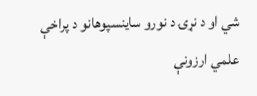شي او د نړۍ د نورو ساینسپوهانو د پراخې علمي ارزونې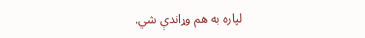لپاره به هم وړاندې شي.